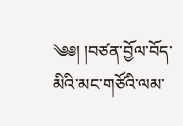༄༅། །བཙན་བྱོལ་བོད་མིའི་མང་གཙོའི་ལམ་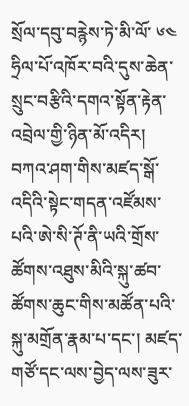སྲོལ་དབུ་བརྙེས་ཏེ་མི་ལོ་ ༦༤ ཧྲིལ་པོ་འཁོར་བའི་དུས་ཆེན་སྲུང་བརྩིའི་དགའ་སྟོན་རྟེན་འབྲེལ་གྱི་ཉིན་མོ་འདིར། བཀའ་ཤག་གིས་མཛད་སྒོ་འདིའི་སྟེང་གདན་འཛོམས་པའི་ཨེ་སི་ཊོ་ནི་ཡའི་གྲོས་ཚོགས་འཐུས་མིའི་སྐུ་ཚབ་ཚོགས་ཆུང་གིས་མཚོན་པའི་སྐུ་མགྲོན་རྣམ་པ་དང་། མཛད་གཙོ་དང་ལས་བྱེད་ལས་ཟུར་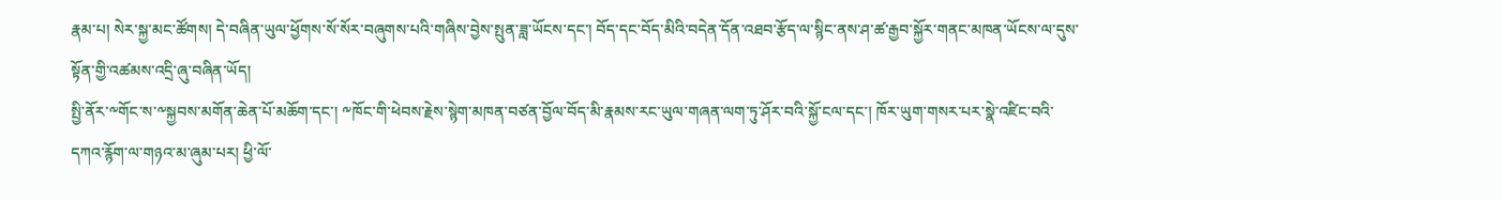རྣམ་པ། སེར་སྐྱ་མང་ཚོགས། དེ་བཞིན་ཡུལ་ཕྱོགས་སོ་སོར་བཞུགས་པའི་གཞིས་བྱེས་སྤུན་ཟླ་ཡོངས་དང་། བོད་དང་བོད་མིའི་བདེན་དོན་འཐབ་རྩོད་ལ་སྙིང་ནས་ཤ་ཚ་རྒྱབ་སྐྱོར་གནང་མཁན་ཡོངས་ལ་དུས་སྟོན་གྱི་འཚམས་འདྲི་ཞུ་བཞིན་ཡོད།
སྤྱི་ནོར་༸གོང་ས་༸སྐྱབས་མགོན་ཆེན་པོ་མཆོག་དང་། ༸ཁོང་གི་ཕེབས་རྗེས་སྙེག་མཁན་བཙན་བྱོལ་བོད་མི་རྣམས་རང་ཡུལ་གཞན་ལག་ཏུ་ཤོར་བའི་སྐྱོ་ངལ་དང་། ཁོར་ཡུག་གསར་པར་སྣེ་འཛིང་བའི་དཀའ་རྙོག་ལ་གཉའ་མ་ཞུམ་པར། ཕྱི་ལོ་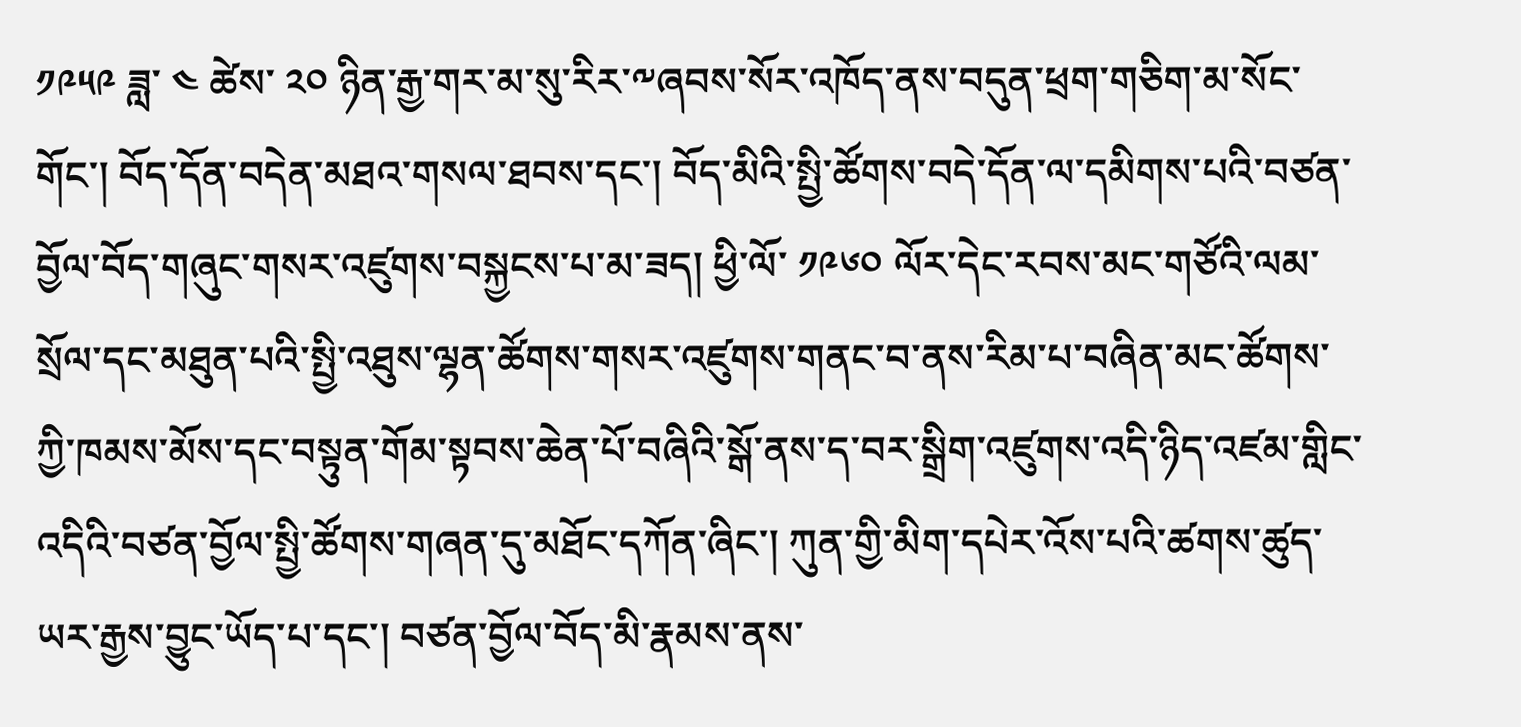༡༩༥༩ ཟླ་ ༤ ཚེས་ ༢༠ ཉིན་རྒྱ་གར་མ་སུ་རིར་༸ཞབས་སོར་འཁོད་ནས་བདུན་ཕྲག་གཅིག་མ་སོང་གོང་། བོད་དོན་བདེན་མཐའ་གསལ་ཐབས་དང་། བོད་མིའི་སྤྱི་ཚོགས་བདེ་དོན་ལ་དམིགས་པའི་བཙན་བྱོལ་བོད་གཞུང་གསར་འཛུགས་བསྐྱངས་པ་མ་ཟད། ཕྱི་ལོ་ ༡༩༦༠ ལོར་དེང་རབས་མང་གཙོའི་ལམ་སྲོལ་དང་མཐུན་པའི་སྤྱི་འཐུས་ལྷན་ཚོགས་གསར་འཛུགས་གནང་བ་ནས་རིམ་པ་བཞིན་མང་ཚོགས་ཀྱི་ཁམས་མོས་དང་བསྟུན་གོམ་སྟབས་ཆེན་པོ་བཞིའི་སྒོ་ནས་ད་བར་སྒྲིག་འཛུགས་འདི་ཉིད་འཛམ་གླིང་འདིའི་བཙན་བྱོལ་སྤྱི་ཚོགས་གཞན་དུ་མཐོང་དཀོན་ཞིང་། ཀུན་གྱི་མིག་དཔེར་འོས་པའི་ཚགས་ཚུད་ཡར་རྒྱས་བྱུང་ཡོད་པ་དང་། བཙན་བྱོལ་བོད་མི་རྣམས་ནས་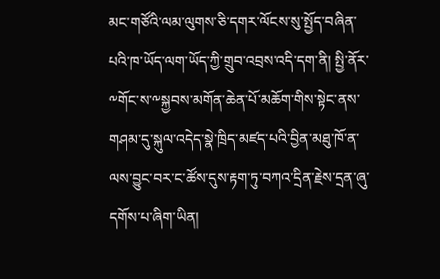མང་གཙོའི་ལམ་ལུགས་ཅི་དགར་ལོངས་སུ་སྤྱོད་བཞིན་པའི་ཁ་ཡོད་ལག་ཡོད་ཀྱི་གྲུབ་འབྲས་འདི་དག་ནི། སྤྱི་ནོར་༸གོང་ས་༸སྐྱབས་མགོན་ཆེན་པོ་མཆོག་གིས་སྟེང་ནས་གཤམ་དུ་སྐུལ་འདེད་སྣེ་ཁྲིད་མཛད་པའི་བྱིན་མཐུ་ཁོ་ན་ལས་བྱུང་བར་ང་ཚོས་དུས་རྟག་ཏུ་བཀའ་དྲིན་རྗེས་དྲན་ཞུ་དགོས་པ་ཞིག་ཡིན།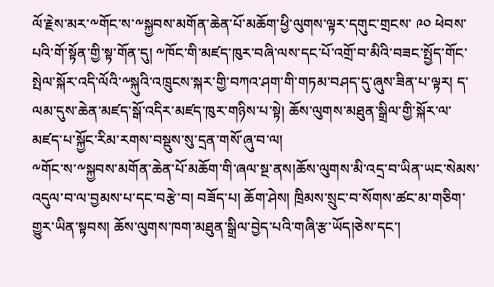ལོ་རྗེས་མར་༸གོང་ས་༸སྐྱབས་མགོན་ཆེན་པོ་མཆོག་ཕྱི་ལུགས་ལྟར་དགུང་གྲངས་ ༩༠ ཕེབས་པའི་གོ་སྟོན་གྱི་སྟ་གོན་དུ། ༸ཁོང་གི་མཛད་ཁུར་བཞི་ལས་དང་པོ་འགྲོ་བ་མིའི་བཟང་སྤྱོད་གོང་སྤེལ་སྐོར་འདི་ལོའི་༸སྐུའི་འཁྲུངས་སྐར་གྱི་བཀའ་ཤག་གི་གཏམ་བཤད་དུ་ཞུས་ཟིན་པ་ལྟར། ད་ལམ་དུས་ཆེན་མཛད་སྒོ་འདིར་མཛད་ཁུར་གཉིས་པ་སྟེ། ཆོས་ལུགས་མཐུན་སྒྲིལ་གྱི་སྐོར་ལ་མཛད་པ་སྐྱོང་རིམ་རགས་བསྡུས་སུ་དྲན་གསོ་ཞུ་བ་ལ།
༸གོང་ས་༸སྐྱབས་མགོན་ཆེན་པོ་མཆོག་གི་ཞལ་སྔ་ནས།ཆོས་ལུགས་མི་འདྲ་བ་ཡིན་ཡང་སེམས་འདུལ་བ་ལ་བྱམས་པ་དང་བརྩེ་བ། བཟོད་པ། ཆོག་ཤེས། ཁྲིམས་སྲུང་བ་སོགས་ཚང་མ་གཅིག་གྱུར་ཡིན་སྟབས། ཆོས་ལུགས་ཁག་མཐུན་སྒྲིལ་བྱེད་པའི་གཞི་རྩ་ཡོད།ཅེས་དང་།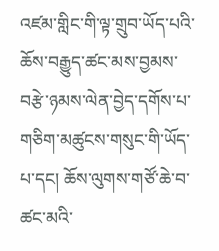འཛམ་གླིང་གི་ལྟ་གྲུབ་ཡོད་པའི་ཆོས་བརྒྱུད་ཚང་མས་བྱམས་བརྩེ་ཉམས་ལེན་བྱེད་དགོས་པ་གཅིག་མཚུངས་གསུང་གི་ཡོད་པ་དང། ཆོས་ལུགས་གཙོ་ཆེ་བ་ཚང་མའི་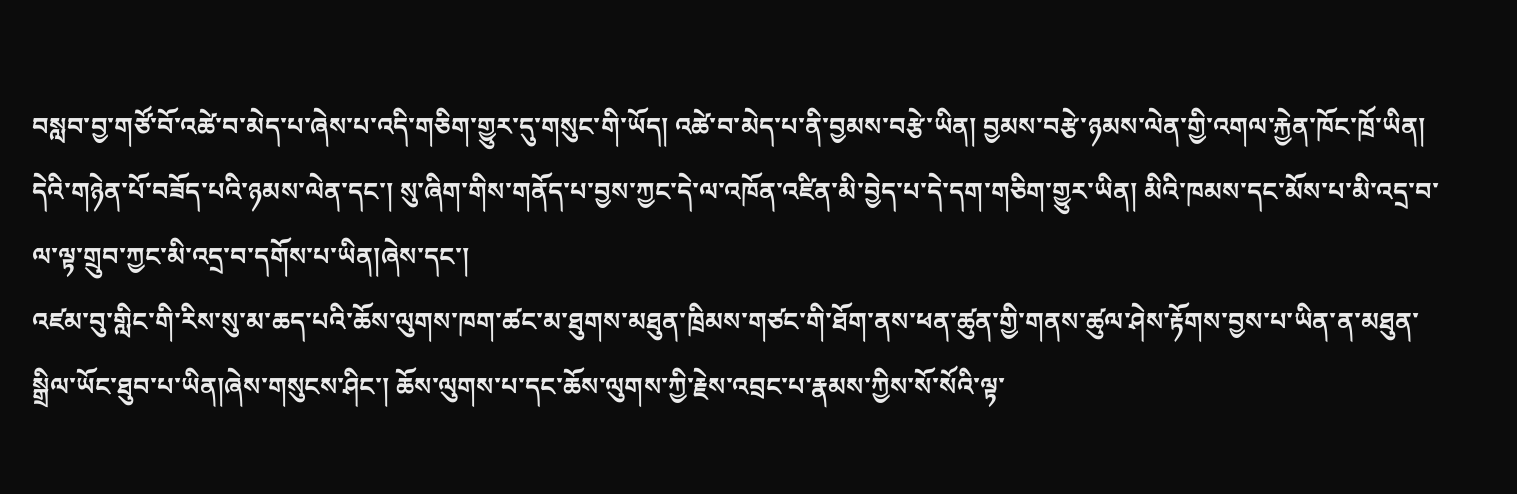བསླབ་བྱ་གཙོ་བོ་འཚེ་བ་མེད་པ་ཞེས་པ་འདི་གཅིག་གྱུར་དུ་གསུང་གི་ཡོད། འཚེ་བ་མེད་པ་ནི་བྱམས་བརྩེ་ཡིན། བྱམས་བརྩེ་ཉམས་ལེན་གྱི་འགལ་རྐྱེན་ཁོང་ཁྲོ་ཡིན། དེའི་གཉེན་པོ་བཟོད་པའི་ཉམས་ལེན་དང་། སུ་ཞིག་གིས་གནོད་པ་བྱས་ཀྱང་དེ་ལ་འཁོན་འཛིན་མི་བྱེད་པ་དེ་དག་གཅིག་གྱུར་ཡིན། མིའི་ཁམས་དང་མོས་པ་མི་འདྲ་བ་ལ་ལྟ་གྲུབ་ཀྱང་མི་འདྲ་བ་དགོས་པ་ཡིན།ཞེས་དང་།
འཛམ་བུ་གླིང་གི་རིས་སུ་མ་ཆད་པའི་ཆོས་ལུགས་ཁག་ཚང་མ་ཐུགས་མཐུན་ཁྲིམས་གཙང་གི་ཐོག་ནས་ཕན་ཚུན་གྱི་གནས་ཚུལ་ཤེས་རྟོགས་བྱས་པ་ཡིན་ན་མཐུན་སྒྲིལ་ཡོང་ཐུབ་པ་ཡིན།ཞེས་གསུངས་ཤིང་། ཆོས་ལུགས་པ་དང་ཆོས་ལུགས་ཀྱི་རྗེས་འབྲང་པ་རྣམས་ཀྱིས་སོ་སོའི་ལྟ་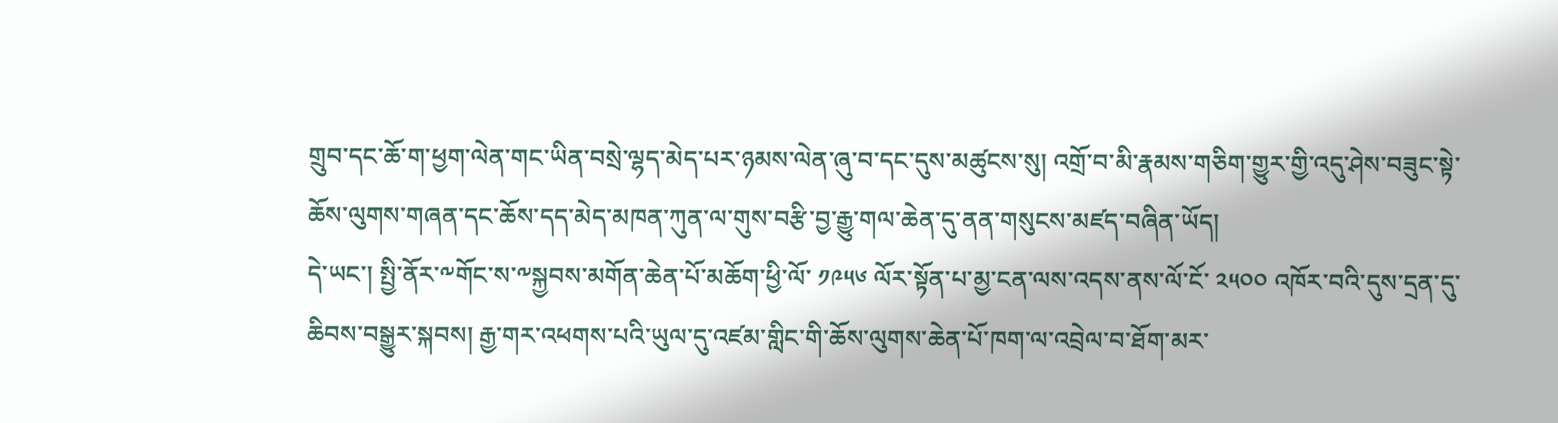གྲུབ་དང་ཆོ་ག་ཕྱག་ལེན་གང་ཡིན་བསྲེ་ལྷད་མེད་པར་ཉམས་ལེན་ཞུ་བ་དང་དུས་མཚུངས་སུ། འགྲོ་བ་མི་རྣམས་གཅིག་གྱུར་གྱི་འདུ་ཤེས་བཟུང་སྟེ་ཆོས་ལུགས་གཞན་དང་ཆོས་དད་མེད་མཁན་ཀུན་ལ་གུས་བརྩི་བྱ་རྒྱུ་གལ་ཆེན་དུ་ནན་གསུངས་མཛད་བཞིན་ཡོད།
དེ་ཡང་། སྤྱི་ནོར་༸གོང་ས་༸སྐྱབས་མགོན་ཆེན་པོ་མཆོག་ཕྱི་ལོ་ ༡༩༥༦ ལོར་སྟོན་པ་མྱ་ངན་ལས་འདས་ནས་ལོ་ངོ་ ༢༥༠༠ འཁོར་བའི་དུས་དྲན་དུ་ཆིབས་བསྒྱུར་སྐབས། རྒྱ་གར་འཕགས་པའི་ཡུལ་དུ་འཛམ་གླིང་གི་ཆོས་ལུགས་ཆེན་པོ་ཁག་ལ་འབྲེལ་བ་ཐོག་མར་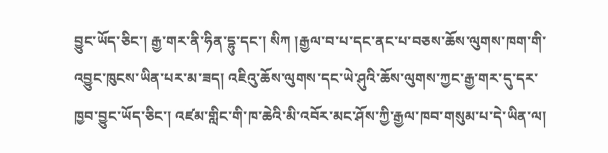བྱུང་ཡོད་ཅིང་། རྒྱ་གར་ནི་ཧིན་དྷུ་དང་། སིཀ །རྒྱལ་བ་པ་དང་ནང་པ་བཅས་ཆོས་ལུགས་ཁག་གི་འབྱུང་ཁུངས་ཡིན་པར་མ་ཟད། འཇིའུ་ཆོས་ལུགས་དང་ཡེ་ཤུའི་ཆོས་ལུགས་ཀྱང་རྒྱ་གར་དུ་དར་ཁྱབ་བྱུང་ཡོད་ཅིང་། འཛམ་གླིང་གི་ཁ་ཆེའི་མི་འབོར་མང་ཤོས་ཀྱི་རྒྱལ་ཁབ་གསུམ་པ་དེ་ཡིན་ལ།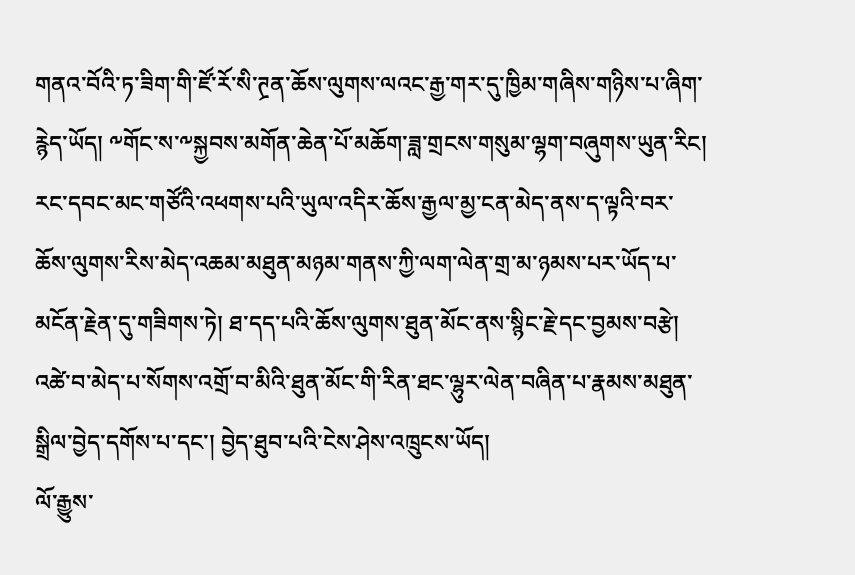གནའ་བོའི་ཏ་ཟིག་གི་ཛོ་རོ་སི་ཊྲན་ཆོས་ལུགས་ལའང་རྒྱ་གར་དུ་ཁྱིམ་གཞིས་གཉིས་པ་ཞིག་རྙེད་ཡོད། ༸གོང་ས་༸སྐྱབས་མགོན་ཆེན་པོ་མཆོག་ཟླ་གྲངས་གསུམ་ལྷག་བཞུགས་ཡུན་རིང། རང་དབང་མང་གཙོའི་འཕགས་པའི་ཡུལ་འདིར་ཆོས་རྒྱལ་མྱ་ངན་མེད་ནས་ད་ལྟའི་བར་ཆོས་ལུགས་རིས་མེད་འཆམ་མཐུན་མཉམ་གནས་ཀྱི་ལག་ལེན་གྲ་མ་ཉམས་པར་ཡོད་པ་མངོན་རྗེན་དུ་གཟིགས་ཏེ། ཐ་དད་པའི་ཆོས་ལུགས་ཐུན་མོང་ནས་སྙིང་རྗེ་དང་བྱམས་བརྩེ། འཚེ་བ་མེད་པ་སོགས་འགྲོ་བ་མིའི་ཐུན་མོང་གི་རིན་ཐང་ལྷུར་ལེན་བཞིན་པ་རྣམས་མཐུན་སྒྲིལ་བྱེད་དགོས་པ་དང་། བྱེད་ཐུབ་པའི་ངེས་ཤེས་འཁྲུངས་ཡོད།
ལོ་རྒྱུས་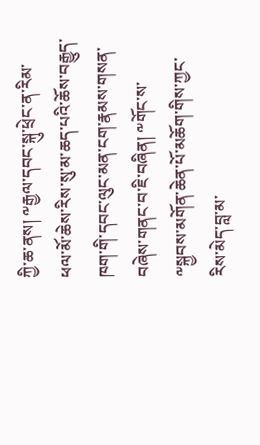ཀྱི་ཆ་ནས། ༸རྒྱལ་དབང་སྐུ་ཕྲེང་ན་རིམ་ཕལ་མོ་ཆེས་རིས་སུ་མ་ཆད་པའི་ཆོས་བརྒྱུད་ཁག་གི་དབང་ལུང་མན་ངག་རྣམས་གསན་བཞེས་གནང་བ་ཇི་བཞིན། ༸གོང་ས་༸སྐྱབས་མགོན་ཆེན་པོ་མཆོག་གིས་ཀྱང་རིས་མེད་བླ་མ་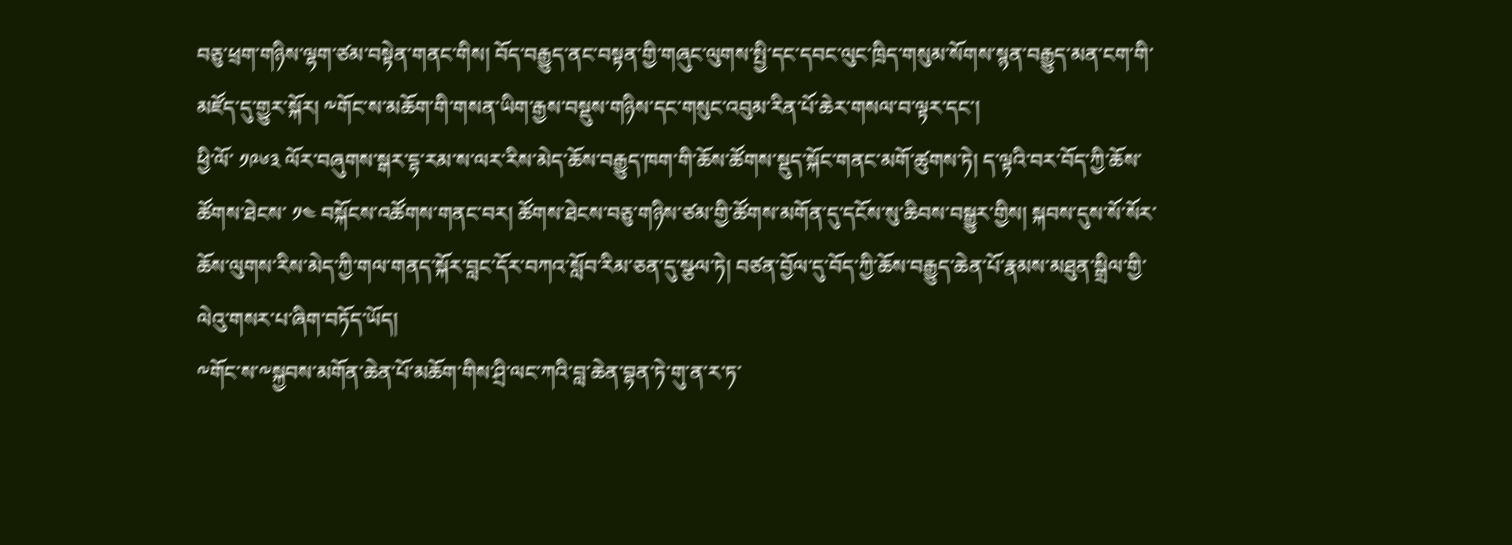བཅུ་ཕྲག་གཉིས་ལྷག་ཙམ་བསྟེན་གནང་གིས། བོད་བརྒྱུད་ནང་བསྟན་གྱི་གཞུང་ལུགས་སྤྱི་དང་དབང་ལུང་ཁྲིད་གསུམ་སོགས་སྙན་བརྒྱུད་མན་ངག་གི་མཛོད་དུ་གྱུར་སྐོར། ༸གོང་ས་མཆོག་གི་གསན་ཡིག་རྒྱས་བསྡུས་གཉིས་དང་གསུང་འབུམ་རིན་པོ་ཆེར་གསལ་བ་ལྟར་དང་།
ཕྱི་ལོ་ ༡༩༦༣ ལོར་བཞུགས་སྒར་དྷ་རམ་ས་ལར་རིས་མེད་ཆོས་བརྒྱུད་ཁག་གི་ཆོས་ཚོགས་སྡུད་སྐོང་གནང་མགོ་ཚུགས་ཏེ། ད་ལྟའི་བར་བོད་ཀྱི་ཆོས་ཚོགས་ཐེངས་ ༡༤ བསྐོངས་འཚོགས་གནང་བར། ཚོགས་ཐེངས་བཅུ་གཉིས་ཙམ་གྱི་ཚོགས་མགོན་དུ་དངོས་སུ་ཆིབས་བསྒྱུར་གྱིས། སྐབས་དུས་སོ་སོར་ཆོས་ལུགས་རིས་མེད་ཀྱི་གལ་གནད་སྐོར་བླང་དོར་བཀའ་སློབ་རིམ་ཅན་དུ་སྩལ་ཏེ། བཙན་བྱོལ་དུ་བོད་ཀྱི་ཆོས་བརྒྱུད་ཆེན་པོ་རྣམས་མཐུན་སྒྲིལ་གྱི་ལེའུ་གསར་པ་ཞིག་བཏོད་ཡོད།
༸གོང་ས་༸སྐྱབས་མགོན་ཆེན་པོ་མཆོག་གིས་ཤྲི་ལང་ཀའི་བླ་ཆེན་བྷན་ཏེ་གུ་ན་ར་ཏ་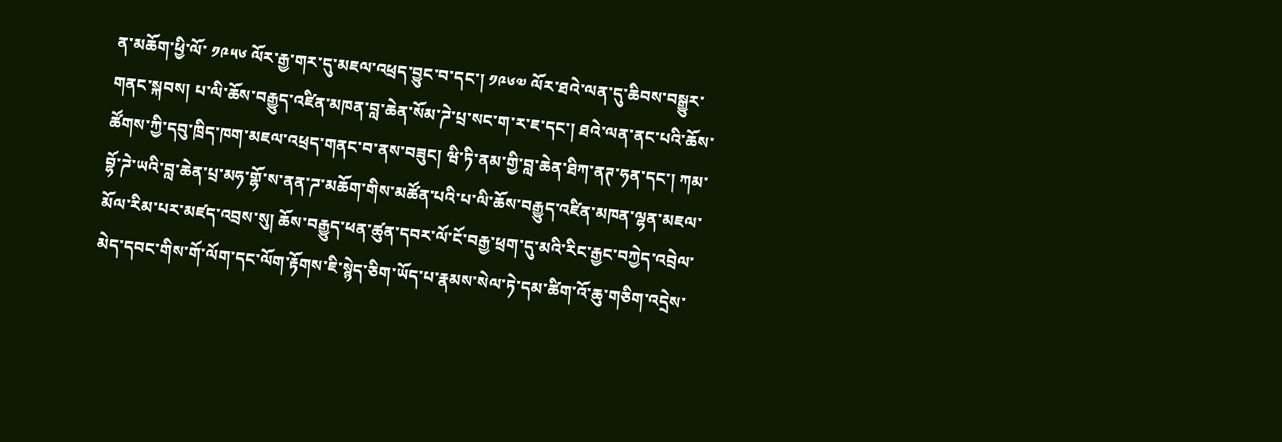ན་མཆོག་ཕྱི་ལོ་ ༡༩༥༦ ལོར་རྒྱ་གར་དུ་མཇལ་འཕྲད་བྱུང་བ་དང་། ༡༩༦༧ ལོར་ཐའེ་ལན་དུ་ཆིབས་བསྒྱུར་གནང་སྐབས། པ་ལི་ཆོས་བརྒྱུད་འཛིན་མཁན་བླ་ཆེན་སོམ་ཌེ་པྲ་སང་ག་ར་ཇ་དང་། ཐའེ་ལན་ནང་པའི་ཆོས་ཚོགས་ཀྱི་དབུ་ཁྲིད་ཁག་མཇལ་འཕྲད་གནང་བ་ནས་བཟུང། ཝི་ཏི་ནམ་གྱི་བླ་ཆེན་ཐིཀ་ནཊ་ཧན་དང་། ཀམ་བྷོ་ཌེ་ཡའི་བླ་ཆེན་པྲ་མཧ་གྷོ་ས་ནན་ཌ་མཆོག་གིས་མཚོན་པའི་པ་ལི་ཆོས་བརྒྱུད་འཛིན་མཁན་ལྷན་མཇལ་མོལ་རིམ་པར་མཛད་འབྲས་སུ། ཆོས་བརྒྱུད་ཕན་ཚུན་དབར་ལོ་ངོ་བརྒྱ་ཕྲག་དུ་མའི་རིང་རྒྱང་བཀྱེད་འབྲེལ་མེད་དབང་གིས་གོ་ལོག་དང་ལོག་རྟོགས་ཇི་སྙེད་ཅིག་ཡོད་པ་རྣམས་སེལ་ཏེ་དམ་ཚིག་འོ་ཆུ་གཅིག་འདྲེས་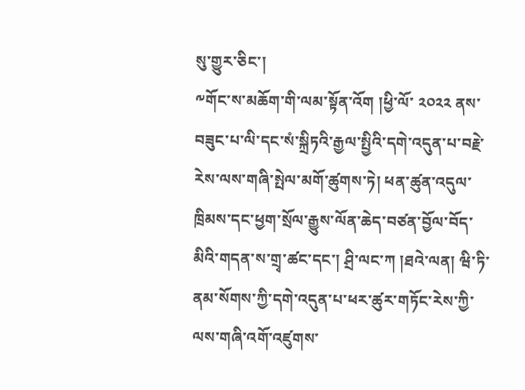སུ་གྱུར་ཅིང་།
༸གོང་ས་མཆོག་གི་ལམ་སྟོན་འོག །ཕྱི་ལོ་ ༢༠༢༢ ནས་བཟུང་པ་ལི་དང་སཾ་སྐྲིཏའི་རྒྱལ་སྤྱིའི་དགེ་འདུན་པ་བརྗེ་རེས་ལས་གཞི་སྤེལ་མགོ་ཚུགས་ཏེ། ཕན་ཚུན་འདུལ་ཁྲིམས་དང་ཕྱག་སྲོལ་རྒྱུས་ལོན་ཆེད་བཙན་བྱོལ་བོད་མིའི་གདན་ས་གྲྭ་ཚང་དང་། ཤྲི་ལང་ཀ །ཐའེ་ལན། ཝི་ཏི་ནམ་སོགས་ཀྱི་དགེ་འདུན་པ་ཕར་ཚུར་གཏོང་རེས་ཀྱི་ལས་གཞི་འགོ་འཛུགས་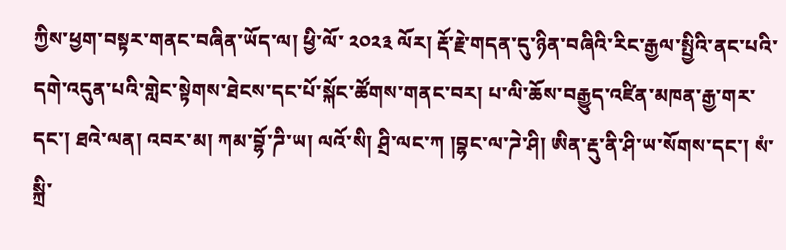ཀྱིས་ཕྱག་བསྟར་གནང་བཞིན་ཡོད་ལ། ཕྱི་ལོ་ ༢༠༢༣ ལོར། རྡོ་རྗེ་གདན་དུ་ཉིན་བཞིའི་རིང་རྒྱལ་སྤྱིའི་ནང་པའི་དགེ་འདུན་པའི་གླེང་སྟེགས་ཐེངས་དང་པོ་སྐོང་ཚོགས་གནང་བར། པ་ལི་ཆོས་བརྒྱུད་འཛིན་མཁན་རྒྱ་གར་དང་། ཐའེ་ལན། འབར་མ། ཀམ་བྷོ་ཌི་ཡ། ལའོ་སི། ཤྲི་ལང་ཀ །བྷང་ལ་ཌེ་ཤི། ཨིན་རྡུ་ནི་ཤི་ཡ་སོགས་དང་། སཾ་སྐྲི་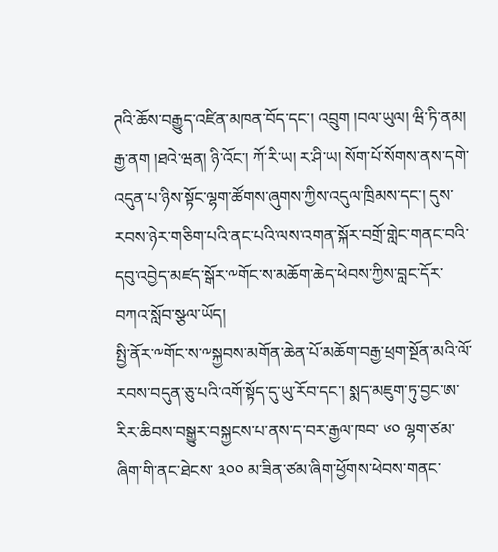ཊའི་ཆོས་བརྒྱུད་འཛིན་མཁན་བོད་དང་། འབྲུག །བལ་ཡུལ། ཝི་ཏི་ནམ། རྒྱ་ནག །ཐའེ་ཝན། ཉི་འོང་། ཀོ་རི་ཡ། ར་ཤི་ཡ། སོག་པོ་སོགས་ནས་དགེ་འདུན་པ་ཉིས་སྟོང་ལྷག་ཚོགས་ཞུགས་ཀྱིས་འདུལ་ཁྲིམས་དང་། དུས་རབས་ཉེར་གཅིག་པའི་ནང་པའི་ལས་འགན་སྐོར་བགྲོ་གླེང་གནང་བའི་དབུ་འབྱེད་མཛད་སྒོར་༸གོང་ས་མཆོག་ཆེད་ཕེབས་ཀྱིས་བླང་དོར་བཀའ་སློབ་སྩལ་ཡོད།
སྤྱི་ནོར་༸གོང་ས་༸སྐྱབས་མགོན་ཆེན་པོ་མཆོག་བརྒྱ་ཕྲག་སྔོན་མའི་ལོ་རབས་བདུན་ཅུ་པའི་འགོ་སྟོད་དུ་ཡུ་རོབ་དང་། སྨད་མཇུག་ཏུ་བྱང་ཨ་རིར་ཆིབས་བསྒྱུར་བསྐྱངས་པ་ནས་ད་བར་རྒྱལ་ཁབ་ ༦༠ ལྷག་ཙམ་ཞིག་གི་ནང་ཐེངས་ ༣༠༠ མ་ཟིན་ཙམ་ཞིག་ཕྱོགས་ཕེབས་གནང་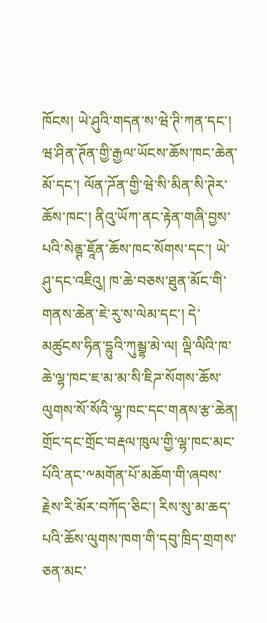ཁོངས། ཡེ་ཤུའི་གདན་ས་ཝེ་ཊི་ཀན་དང་། ཝ་ཤིན་ཊོན་གྱི་རྒྱལ་ཡོངས་ཆོས་ཁང་ཆེན་མོ་དང་། ལོན་ཌོན་གྱི་ཝེ་སི་མིན་སི་ཊེར་ཆོས་ཁང་། ནིའུ་ཡོཀ་ནང་རྟེན་གཞི་བྱས་པའི་སེནྚ་ཇཱོན་ཆོས་ཁང་སོགས་དང་། ཡེ་ཤུ་དང་འཇིའུ། ཁ་ཆེ་བཅས་ཐུན་མོང་གི་གནས་ཆེན་ཇེ་རུ་ས་ལེམ་དང་། དེ་མཚུངས་ཧིན་དྷུའི་ཀུམྦྷ་མེ་ལ། ལྡི་ལིའི་ཁ་ཆེ་ལྷ་ཁང་ཇ་མ་མ་སི་ཇིཌ་སོགས་ཆོས་ལུགས་སོ་སོའི་ལྷ་ཁང་དང་གནས་རྩ་ཆེན། གྲོང་དང་གྲོང་བརྡལ་ཁུལ་གྱི་ལྷ་ཁང་མང་པོའི་ནང་༸མགོན་པོ་མཆོག་གི་ཞབས་རྗེས་རི་མོར་བཀོད་ཅིང་། རིས་སུ་མ་ཆད་པའི་ཆོས་ལུགས་ཁག་གི་དབུ་ཁྲིད་གྲགས་ཅན་མང་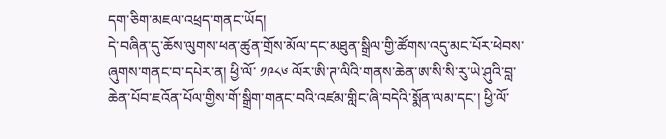དག་ཅིག་མཇལ་འཕྲད་གནང་ཡོད།
དེ་བཞིན་དུ་ཆོས་ལུགས་ཕན་ཚུན་གྲོས་མོལ་དང་མཐུན་སྒྲིལ་གྱི་ཚོགས་འདུ་མང་པོར་ཕེབས་ཞུགས་གནང་བ་དཔེར་ན། ཕྱི་ལོ་ ༡༩༨༦ ལོར་ཨི་ཊ་ལིའི་གནས་ཆེན་ཨ་སི་སི་རུ་ཡེ་ཤུའི་བླ་ཆེན་པོབ་ཇའོན་པོལ་གྱིས་གོ་སྒྲིག་གནང་བའི་འཛམ་གླིང་ཞི་བདེའི་སྨོན་ལམ་དང་། ཕྱི་ལོ་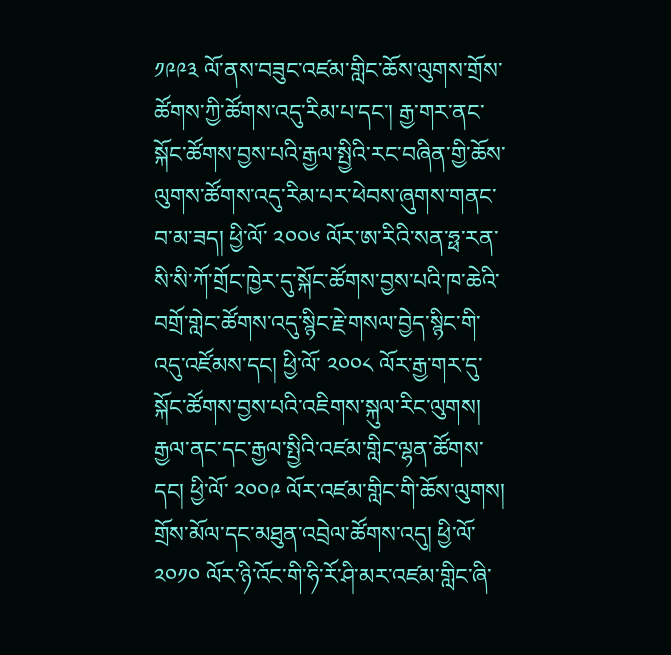༡༩༩༣ ལོ་ནས་བཟུང་འཛམ་གླིང་ཆོས་ལུགས་གྲོས་ཚོགས་ཀྱི་ཚོགས་འདུ་རིམ་པ་དང་། རྒྱ་གར་ནང་སྐོང་ཚོགས་བྱས་པའི་རྒྱལ་སྤྱིའི་རང་བཞིན་གྱི་ཆོས་ལུགས་ཚོགས་འདུ་རིམ་པར་ཕེབས་ཞུགས་གནང་བ་མ་ཟད། ཕྱི་ལོ་ ༢༠༠༦ ལོར་ཨ་རིའི་སན་ཧྥ་རན་སི་སི་ཀོ་གྲོང་ཁྱེར་དུ་སྐོང་ཚོགས་བྱས་པའི་ཁ་ཆེའི་བགྲོ་གླེང་ཚོགས་འདུ་སྙིང་རྗེ་གསལ་བྱེད་སྙིང་གི་འདུ་འཛོམས་དང། ཕྱི་ལོ་ ༢༠༠༨ ལོར་རྒྱ་གར་དུ་སྐོང་ཚོགས་བྱས་པའི་འཇིགས་སྐུལ་རིང་ལུགས། རྒྱལ་ནང་དང་རྒྱལ་སྤྱིའི་འཛམ་གླིང་ལྷན་ཚོགས་དང། ཕྱི་ལོ་ ༢༠༠༩ ལོར་འཛམ་གླིང་གི་ཆོས་ལུགས། གྲོས་མོལ་དང་མཐུན་འབྲེལ་ཚོགས་འདུ། ཕྱི་ལོ་ ༢༠༡༠ ལོར་ཉི་འོང་གི་ཧི་རོ་ཤི་མར་འཛམ་གླིང་ཞི་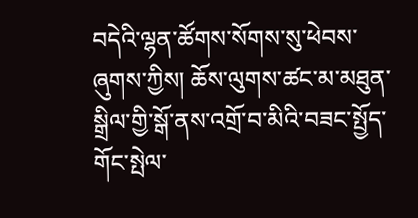བདེའི་ལྷན་ཚོགས་སོགས་སུ་ཕེབས་ཞུགས་ཀྱིས། ཆོས་ལུགས་ཚང་མ་མཐུན་སྒྲིལ་གྱི་སྒོ་ནས་འགྲོ་བ་མིའི་བཟང་སྤྱོད་གོང་སྤེལ་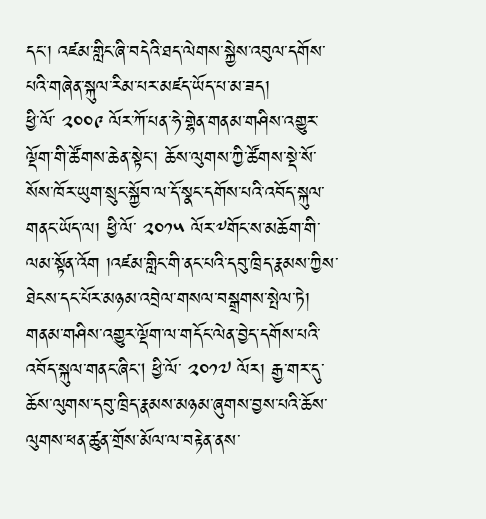དང་། འཛམ་གླིང་ཞི་བདེའི་ཐད་ལེགས་སྐྱེས་འབུལ་དགོས་པའི་གཞེན་སྐུལ་རིམ་པར་མཛད་ཡོད་པ་མ་ཟད།
ཕྱི་ལོ་ ༢༠༠༩ ལོར་ཀོ་པན་ཧེ་གྷེན་གནམ་གཤིས་འགྱུར་ལྡོག་གི་ཚོགས་ཆེན་སྟེང་། ཆོས་ལུགས་ཀྱི་ཚོགས་སྡེ་སོ་སོས་ཁོར་ཡུག་སྲུང་སྐྱོབ་ལ་དོ་སྣང་དགོས་པའི་འབོད་སྐུལ་གནང་ཡོད་ལ། ཕྱི་ལོ་ ༢༠༡༥ ལོར་༸གོང་ས་མཆོག་གི་ལམ་སྟོན་འོག །འཛམ་གླིང་གི་ནང་པའི་དབུ་ཁྲིད་རྣམས་ཀྱིས་ཐེངས་དང་པོར་མཉམ་འབྲེལ་གསལ་བསྒྲགས་སྤེལ་ཏེ། གནམ་གཤིས་འགྱུར་ལྡོག་ལ་གདོང་ལེན་བྱེད་དགོས་པའི་འབོད་སྐུལ་གནང་ཞིང། ཕྱི་ལོ་ ༢༠༡༧ ལོར། རྒྱ་གར་དུ་ཆོས་ལུགས་དབུ་ཁྲིད་རྣམས་མཉམ་ཞུགས་བྱས་པའི་ཆོས་ལུགས་ཕན་ཚུན་གྲོས་མོལ་ལ་བརྟེན་ནས་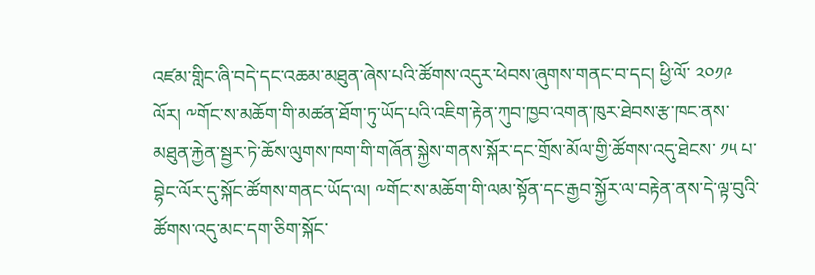འཛམ་གླིང་ཞི་བདེ་དང་འཆམ་མཐུན་ཞེས་པའི་ཚོགས་འདུར་ཕེབས་ཞུགས་གནང་བ་དང། ཕྱི་ལོ་ ༢༠༡༩ ལོར། ༸གོང་ས་མཆོག་གི་མཚན་ཐོག་ཏུ་ཡོད་པའི་འཇིག་རྟེན་ཀུབ་ཁྱབ་འགན་ཁུར་ཐེབས་རྩ་ཁང་ནས་མཐུན་རྐྱེན་སྦྱར་ཏེ་ཆོས་ལུགས་ཁག་གི་གཞོན་སྐྱེས་གནས་སྐོར་དང་གྲོས་མོལ་གྱི་ཚོགས་འདུ་ཐེངས་ ༡༥ པ་བྷེང་ལོར་དུ་སྐོང་ཚོགས་གནང་ཡོད་ལ། ༸གོང་ས་མཆོག་གི་ལམ་སྟོན་དང་རྒྱབ་སྐྱོར་ལ་བརྟེན་ནས་དེ་ལྟ་བུའི་ཚོགས་འདུ་མང་དག་ཅིག་སྐོང་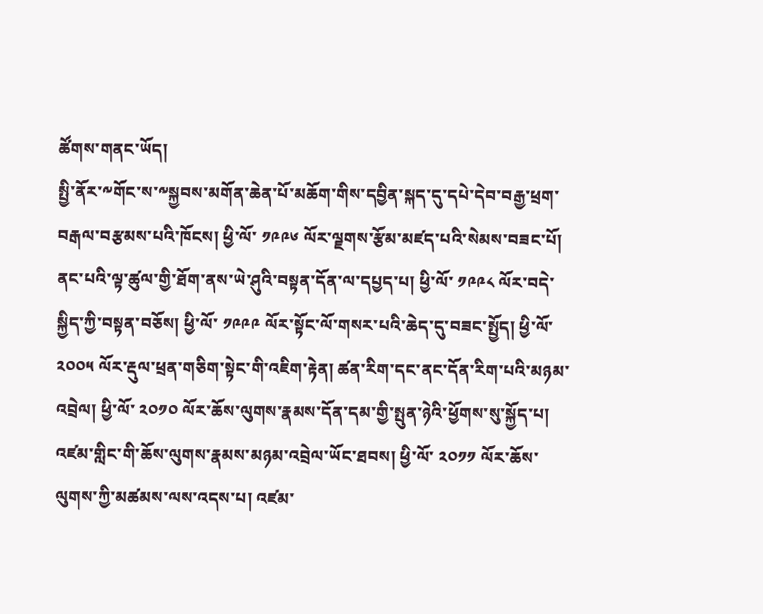ཚོགས་གནང་ཡོད།
སྤྱི་ནོར་༸གོང་ས་༸སྐྱབས་མགོན་ཆེན་པོ་མཆོག་གིས་དབྱིན་སྐད་དུ་དཔེ་དེབ་བརྒྱ་ཕྲག་བརྒལ་བརྩམས་པའི་ཁོངས། ཕྱི་ལོ་ ༡༩༩༦ ལོར་ལྗགས་རྩོམ་མཛད་པའི་སེམས་བཟང་པོ། ནང་པའི་ལྟ་ཚུལ་གྱི་ཐོག་ནས་ཡེ་ཤུའི་བསྟན་དོན་ལ་དཔྱད་པ། ཕྱི་ལོ་ ༡༩༩༨ ལོར་བདེ་སྐྱིད་ཀྱི་བསྟན་བཅོས། ཕྱི་ལོ་ ༡༩༩༩ ལོར་སྟོང་ལོ་གསར་པའི་ཆེད་དུ་བཟང་སྤྱོད། ཕྱི་ལོ་ ༢༠༠༥ ལོར་རྡུལ་ཕྲན་གཅིག་སྟེང་གི་འཇིག་རྟེན། ཚན་རིག་དང་ནང་དོན་རིག་པའི་མཉམ་འབྲེལ། ཕྱི་ལོ་ ༢༠༡༠ ལོར་ཆོས་ལུགས་རྣམས་དོན་དམ་གྱི་སྤུན་ཉེའི་ཕྱོགས་སུ་སྐྱོད་པ། འཛམ་གླིང་གི་ཆོས་ལུགས་རྣམས་མཉམ་འབྲེལ་ཡོང་ཐབས། ཕྱི་ལོ་ ༢༠༡༡ ལོར་ཆོས་ལུགས་ཀྱི་མཚམས་ལས་འདས་པ། འཛམ་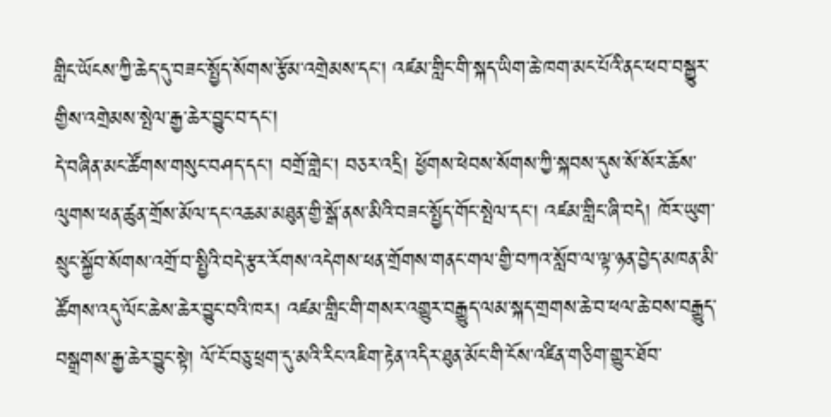གླིང་ཡོངས་ཀྱི་ཆེད་དུ་བཟང་སྤྱོད་སོགས་རྩོམ་འགྲེམས་དང་། འཛམ་གླིང་གི་སྐད་ཡིག་ཆེ་ཁག་མང་པོའི་ནང་ཕབ་བསྒྱུར་གྱིས་འགྲེམས་སྤེལ་རྒྱ་ཆེར་བྱུང་བ་དང་།
དེ་བཞིན་མང་ཚོགས་གསུང་བཤད་དང་། བགྲོ་གླེང་། བཅར་འདྲི། ཕྱོགས་ཕེབས་སོགས་ཀྱི་སྐབས་དུས་སོ་སོར་ཆོས་ལུགས་ཕན་ཚུན་གྲོས་མོལ་དང་འཆམ་མཐུན་གྱི་སྒོ་ནས་མིའི་བཟང་སྤྱོད་གོང་སྤེལ་དང་། འཛམ་གླིང་ཞི་བདེ། ཁོར་ཡུག་སྲུང་སྐྱོབ་སོགས་འགྲོ་བ་སྤྱིའི་བདེ་རྩར་རོགས་འདེགས་ཕན་གྲོགས་གནང་གལ་གྱི་བཀའ་སློབ་ལ་ལྟ་ཉན་བྱེད་མཁན་མི་ཚོགས་འདུ་ལོང་ཆེས་ཆེར་བྱུང་བའི་ཁར། འཛམ་གླིང་གི་གསར་འགྱུར་བརྒྱུད་ལམ་སྐད་གྲགས་ཆེ་བ་ཕལ་ཆེ་བས་བརྒྱུད་བསྒྲགས་རྒྱ་ཆེར་བྱུང་སྟེ། ལོ་ངོ་བཅུ་ཕྲག་དུ་མའི་རིང་འཇིག་རྟེན་འདིར་ཐུན་མོང་གི་ངོས་འཛིན་གཅིག་གྱུར་ཐོབ་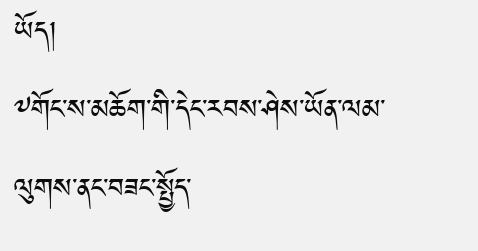ཡོད།
༸གོང་ས་མཆོག་གི་དེང་རབས་ཤེས་ཡོན་ལམ་ལུགས་ནང་བཟང་སྤྱོད་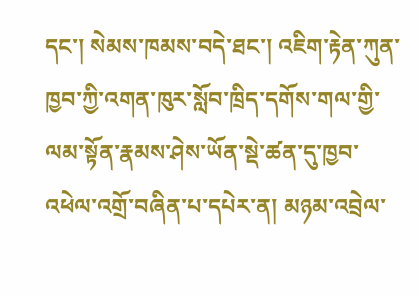དང་། སེམས་ཁམས་བདེ་ཐང་། འཇིག་རྟེན་ཀུན་ཁྱབ་ཀྱི་འགན་ཁུར་སློབ་ཁྲིད་དགོས་གལ་གྱི་ལམ་སྟོན་རྣམས་ཤེས་ཡོན་སྡེ་ཚན་དུ་ཁྱབ་འཕེལ་འགྲོ་བཞིན་པ་དཔེར་ན། མཉམ་འབྲེལ་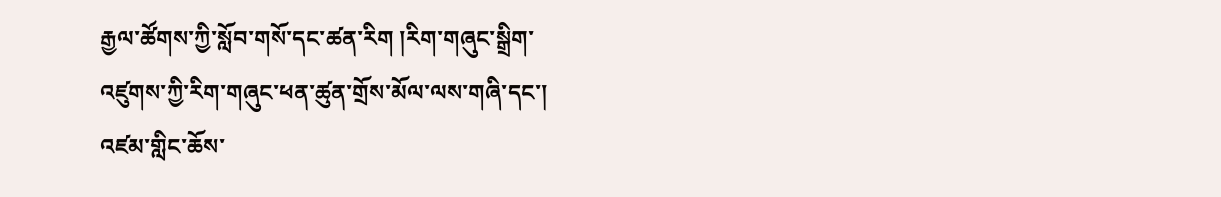རྒྱལ་ཚོགས་ཀྱི་སློབ་གསོ་དང་ཚན་རིག །རིག་གཞུང་སྒྲིག་འཛུགས་ཀྱི་རིག་གཞུང་ཕན་ཚུན་གྲོས་མོལ་ལས་གཞི་དང་། འཛམ་གླིང་ཆོས་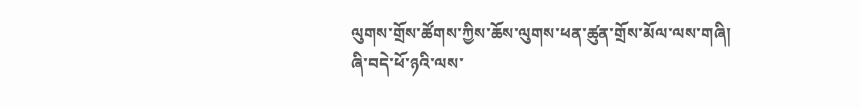ལུགས་གྲོས་ཚོགས་ཀྱིས་ཆོས་ལུགས་ཕན་ཚུན་གྲོས་མོལ་ལས་གཞི། ཞི་བདེ་ཕོ་ཉའི་ལས་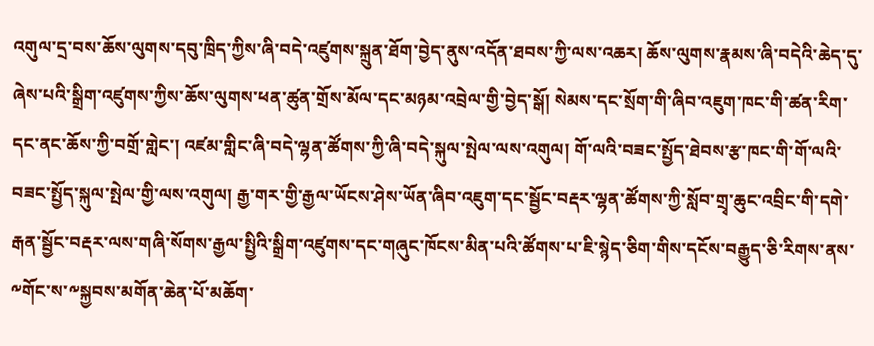འགུལ་དྲ་བས་ཆོས་ལུགས་དབུ་ཁྲིད་ཀྱིས་ཞི་བདེ་འཛུགས་སྐྲུན་ཐོག་བྱེད་ནུས་འདོན་ཐབས་ཀྱི་ལས་འཆར། ཆོས་ལུགས་རྣམས་ཞི་བདེའི་ཆེད་དུ་ཞེས་པའི་སྒྲིག་འཛུགས་ཀྱིས་ཆོས་ལུགས་ཕན་ཚུན་གྲོས་མོལ་དང་མཉམ་འབྲེལ་གྱི་བྱེད་སྒོ། སེམས་དང་སྲོག་གི་ཞིབ་འཇུག་ཁང་གི་ཚན་རིག་དང་ནང་ཆོས་ཀྱི་བགྲོ་གླེང་། འཛམ་གླིང་ཞི་བདེ་ལྷན་ཚོགས་ཀྱི་ཞི་བདེ་སྐུལ་སྤེལ་ལས་འགུལ། གོ་ལའི་བཟང་སྤྱོད་ཐེབས་རྩ་ཁང་གི་གོ་ལའི་བཟང་སྤྱོད་སྐུལ་སྤེལ་གྱི་ལས་འགུལ། རྒྱ་གར་གྱི་རྒྱལ་ཡོངས་ཤེས་ཡོན་ཞིབ་འཇུག་དང་སྦྱོང་བརྡར་ལྷན་ཚོགས་ཀྱི་སློབ་གྲྭ་ཆུང་འབྲིང་གི་དགེ་རྒན་སྦྱོང་བརྡར་ལས་གཞི་སོགས་རྒྱལ་སྤྱིའི་སྒྲིག་འཛུགས་དང་གཞུང་ཁོངས་མིན་པའི་ཚོགས་པ་ཇི་སྙེད་ཅིག་གིས་དངོས་བརྒྱུད་ཅི་རིགས་ནས་༸གོང་ས་༸སྐྱབས་མགོན་ཆེན་པོ་མཆོག་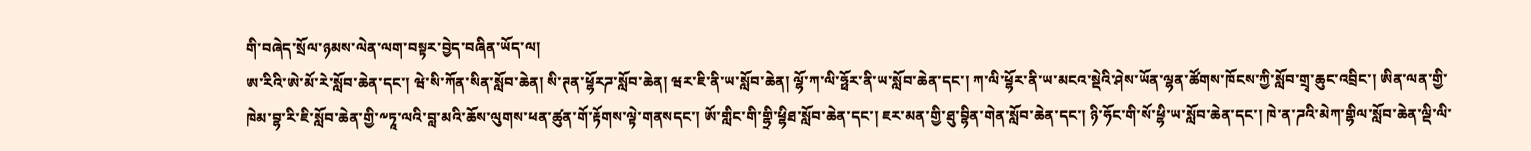གི་བཞེད་སྲོལ་ཉམས་ལེན་ལག་བསྟར་བྱེད་བཞིན་ཡོད་ལ།
ཨ་རིའི་ཨེ་མོ་རེ་སློབ་ཆེན་དང་། ཝེ་སི་ཀོན་སིན་སློབ་ཆེན། སི་ཊན་ཕྷོརཌ་སློབ་ཆེན། ཝར་ཇི་ནི་ཡ་སློབ་ཆེན། ལྷོ་ཀ་ལི་ཧྥོར་ནི་ཡ་སློབ་ཆེན་དང་། ཀ་ལི་ཕྷོར་ནི་ཡ་མངའ་སྡེའི་ཤེས་ཡོན་ལྷན་ཚོགས་ཁོངས་ཀྱི་སློབ་གྲྭ་ཆུང་འབྲིང་། ཨིན་ལན་གྱི་ཁེམ་བྷ་རི་ཇི་སློབ་ཆེན་གྱི་༸ཏཱ་ལའི་བླ་མའི་ཆོས་ལུགས་ཕན་ཚུན་གོ་རྟོགས་ལྟེ་གནསདང་། ཨོ་གླིང་གི་གྷྲི་ཕྷིཐ་སློབ་ཆེན་དང་། ཇར་མན་གྱི་ཐུ་བྷིན་གེན་སློབ་ཆེན་དང་། ཉི་ཧོང་གི་སོ་ཕྷི་ཡ་སློབ་ཆེན་དང་། ཁེ་ན་ཌའི་མེཀ་གྷིལ་སློབ་ཆེན་ལྡི་ལི་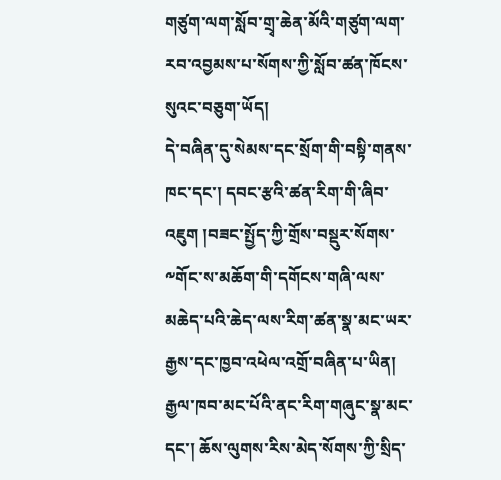གཙུག་ལག་སློབ་གྲྭ་ཆེན་མོའི་གཙུག་ལག་རབ་འབྱམས་པ་སོགས་ཀྱི་སློབ་ཚན་ཁོངས་སུའང་བཅུག་ཡོད།
དེ་བཞིན་དུ་སེམས་དང་སྲོག་གི་བསྟི་གནས་ཁང་དང་། དབང་རྩའི་ཚན་རིག་གི་ཞིབ་འཇུག །བཟང་སྤྱོད་ཀྱི་གྲོས་བསྡུར་སོགས་༸གོང་ས་མཆོག་གི་དགོངས་གཞི་ལས་མཆེད་པའི་ཆེད་ལས་རིག་ཚན་སྣ་མང་ཡར་རྒྱས་དང་ཁྱབ་འཕེལ་འགྲོ་བཞིན་པ་ཡིན།
རྒྱལ་ཁབ་མང་པོའི་ནང་རིག་གཞུང་སྣ་མང་དང་། ཆོས་ལུགས་རིས་མེད་སོགས་ཀྱི་སྲིད་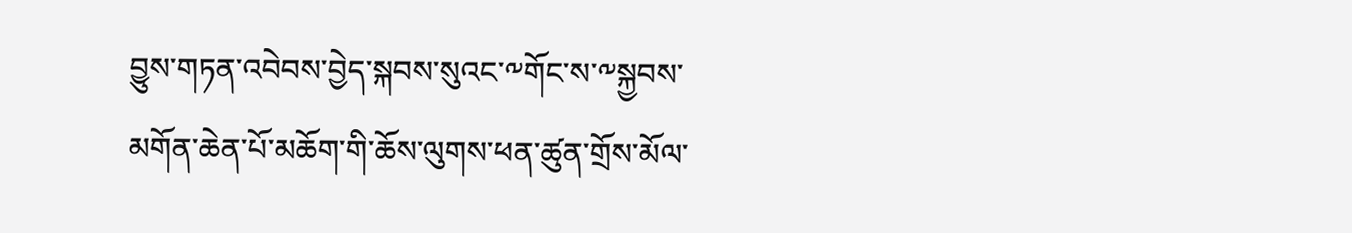བྱུས་གཏན་འབེབས་བྱེད་སྐབས་སུའང་༸གོང་ས་༸སྐྱབས་མགོན་ཆེན་པོ་མཆོག་གི་ཆོས་ལུགས་ཕན་ཚུན་གྲོས་མོལ་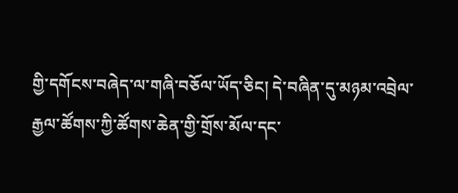གྱི་དགོངས་བཞེད་ལ་གཞི་བཅོལ་ཡོད་ཅིང། དེ་བཞིན་དུ་མཉམ་འབྲེལ་རྒྱལ་ཚོགས་ཀྱི་ཚོགས་ཆེན་གྱི་གྲོས་མོལ་དང་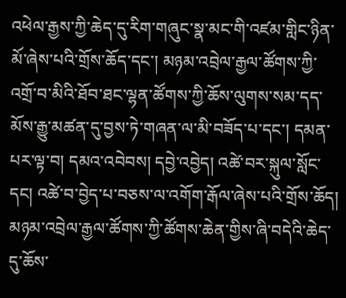འཕེལ་རྒྱས་ཀྱི་ཆེད་དུ་རིག་གཞུང་སྣ་མང་གི་འཛམ་གླིང་ཉིན་མོ་ཞེས་པའི་གྲོས་ཆོད་དང་། མཉམ་འབྲེལ་རྒྱལ་ཚོགས་ཀྱི་འགྲོ་བ་མིའི་ཐོབ་ཐང་ལྷན་ཚོགས་ཀྱི་ཆོས་ལུགས་སམ་དད་མོས་རྒྱུ་མཚན་དུ་བྱས་ཏེ་གཞན་ལ་མི་བཟོད་པ་དང་། དམན་པར་ལྟ་བ། དམའ་འབེབས། དབྱེ་འབྱེད། འཚེ་བར་སྐུལ་སློང་དང། འཚེ་བ་བྱེད་པ་བཅས་ལ་འགོག་རྒོལ་ཞེས་པའི་གྲོས་ཆོད། མཉམ་འབྲེལ་རྒྱལ་ཚོགས་ཀྱི་ཚོགས་ཆེན་གྱིས་ཞི་བདེའི་ཆེད་དུ་ཆོས་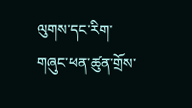ལུགས་དང་རིག་གཞུང་ཕན་ཚུན་གྲོས་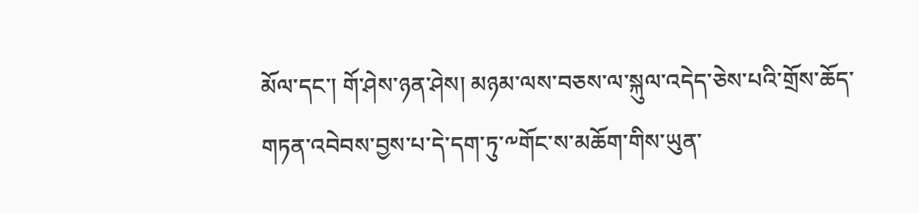མོལ་དང་། གོ་ཤེས་ཉན་ཤེས། མཉམ་ལས་བཅས་ལ་སྐུལ་འདེད་ཅེས་པའི་གྲོས་ཆོད་གཏན་འབེབས་བྱས་པ་དེ་དག་ཏུ་༸གོང་ས་མཆོག་གིས་ཡུན་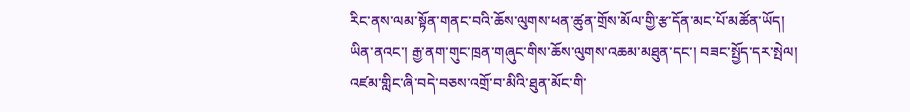རིང་ནས་ལམ་སྟོན་གནང་བའི་ཆོས་ལུགས་ཕན་ཚུན་གྲོས་མོལ་གྱི་རྩ་དོན་མང་པོ་མཚོན་ཡོད།
ཡིན་ནའང་། རྒྱ་ནག་གུང་ཁྲན་གཞུང་གིས་ཆོས་ལུགས་འཆམ་མཐུན་དང་། བཟང་སྤྱོད་དར་སྤེལ། འཛམ་གླིང་ཞི་བདེ་བཅས་འགྲོ་བ་མིའི་ཐུན་མོང་གི་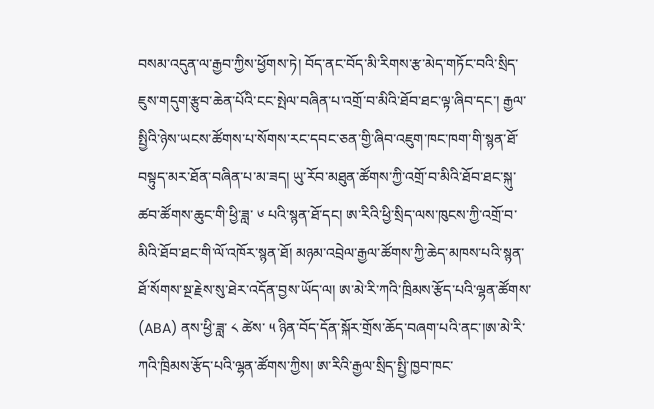བསམ་འདུན་ལ་རྒྱབ་ཀྱིས་ཕྱོགས་ཏེ། བོད་ནང་བོད་མི་རིགས་རྩ་མེད་གཏོང་བའི་སྲིད་ཇུས་གདུག་རྩུབ་ཆེན་པོའི་ངང་སྤེལ་བཞིན་པ་འགྲོ་བ་མིའི་ཐོབ་ཐང་ལྟ་ཞིབ་དང་། རྒྱལ་སྤྱིའི་ཉེས་ཡངས་ཚོགས་པ་སོགས་རང་དབང་ཅན་གྱི་ཞིབ་འཇུག་ཁང་ཁག་གི་སྙན་ཐོ་བསྟུད་མར་ཐོན་བཞིན་པ་མ་ཟད། ཡུ་རོབ་མཐུན་ཚོགས་ཀྱི་འགྲོ་བ་མིའི་ཐོབ་ཐང་སྐུ་ཚབ་ཚོགས་ཆུང་གི་ཕྱི་ཟླ་ ༦ པའི་སྙན་ཐོ་དང། ཨ་རིའི་ཕྱི་སྲིད་ལས་ཁུངས་ཀྱི་འགྲོ་བ་མིའི་ཐོབ་ཐང་གི་ལོ་འཁོར་སྙན་ཐོ། མཉམ་འབྲེལ་རྒྱལ་ཚོགས་ཀྱི་ཆེད་མཁས་པའི་སྙན་ཐོ་སོགས་སྔ་རྗེས་སུ་ཐེར་འདོན་བྱས་ཡོད་ལ། ཨ་མེ་རི་ཀའི་ཁྲིམས་རྩོད་པའི་ལྷན་ཚོགས་ (ABA) ནས་ཕྱི་ཟླ་ ༨ ཚེས་ ༥ ཉིན་བོད་དོན་སྐོར་གྲོས་ཆོད་བཞག་པའི་ནང་།ཨ་མེ་རི་ཀའི་ཁྲིམས་རྩོད་པའི་ལྷན་ཚོགས་ཀྱིས། ཨ་རིའི་རྒྱལ་སྲིད་སྤྱི་ཁྱབ་ཁང་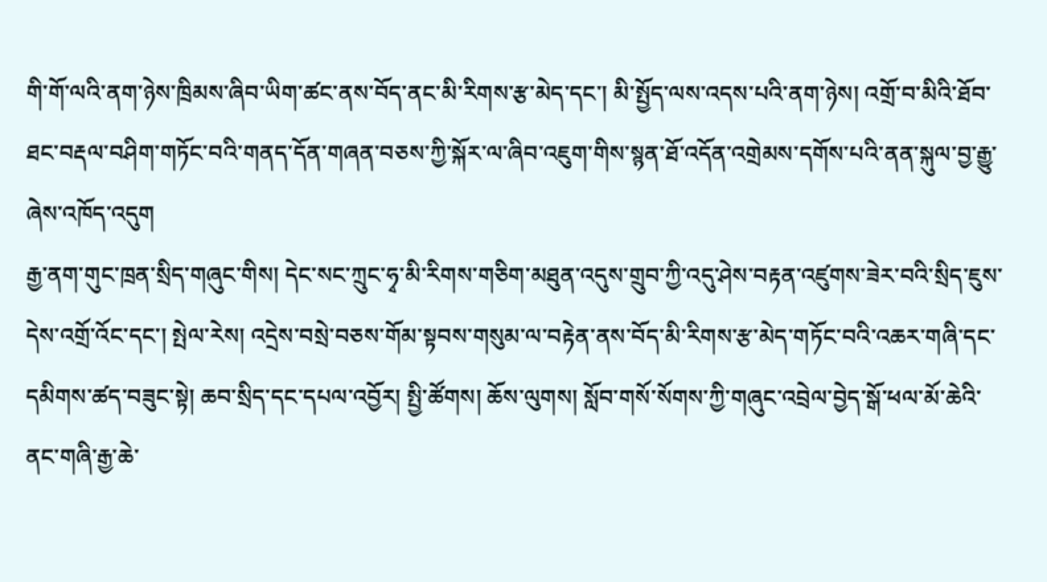གི་གོ་ལའི་ནག་ཉེས་ཁྲིམས་ཞིབ་ཡིག་ཚང་ནས་བོད་ནང་མི་རིགས་རྩ་མེད་དང་། མི་སྤྱོད་ལས་འདས་པའི་ནག་ཉེས། འགྲོ་བ་མིའི་ཐོབ་ཐང་བརྡལ་བཤིག་གཏོང་བའི་གནད་དོན་གཞན་བཅས་ཀྱི་སྐོར་ལ་ཞིབ་འཇུག་གིས་སྙན་ཐོ་འདོན་འགྲེམས་དགོས་པའི་ནན་སྐུལ་བྱ་རྒྱུ་ཞེས་འཁོད་འདུག
རྒྱ་ནག་གུང་ཁྲན་སྲིད་གཞུང་གིས། དེང་སང་ཀྲུང་ཧྭ་མི་རིགས་གཅིག་མཐུན་འདུས་གྲུབ་ཀྱི་འདུ་ཤེས་བརྟན་འཛུགས་ཟེར་བའི་སྲིད་ཇུས་དེས་འགྲོ་འོང་དང་། སྤེལ་རེས། འདྲེས་བསྲེ་བཅས་གོམ་སྟབས་གསུམ་ལ་བརྟེན་ནས་བོད་མི་རིགས་རྩ་མེད་གཏོང་བའི་འཆར་གཞི་དང་དམིགས་ཚད་བཟུང་སྟེ། ཆབ་སྲིད་དང་དཔལ་འབྱོར། སྤྱི་ཚོགས། ཆོས་ལུགས། སློབ་གསོ་སོགས་ཀྱི་གཞུང་འབྲེལ་བྱེད་སྒོ་ཕལ་མོ་ཆེའི་ནང་གཞི་རྒྱ་ཆེ་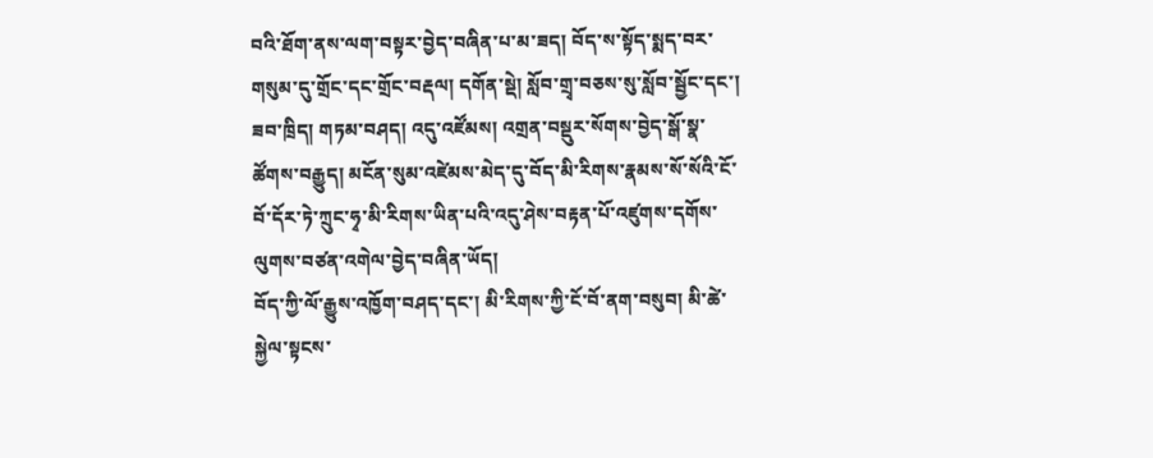བའི་ཐོག་ནས་ལག་བསྟར་བྱེད་བཞིན་པ་མ་ཟད། བོད་ས་སྟོད་སྨད་བར་གསུམ་དུ་གྲོང་དང་གྲོང་བརྡལ། དགོན་སྡེ། སློབ་གྲྭ་བཅས་སུ་སློབ་སྦྱོང་དང་། ཟབ་ཁྲིད། གཏམ་བཤད། འདུ་འཛོམས། འགྲན་བསྡུར་སོགས་བྱེད་སྒོ་སྣ་ཚོགས་བརྒྱུད། མངོན་སུམ་འཛེམས་མེད་དུ་བོད་མི་རིགས་རྣམས་སོ་སོའི་ངོ་བོ་དོར་ཏེ་ཀྲུང་ཧྭ་མི་རིགས་ཡིན་པའི་འདུ་ཤེས་བརྟན་པོ་འཛུགས་དགོས་ལུགས་བཙན་འགེལ་བྱེད་བཞིན་ཡོད།
བོད་ཀྱི་ལོ་རྒྱུས་འཁྱོག་བཤད་དང་། མི་རིགས་ཀྱི་ངོ་བོ་ནག་བསུབ། མི་ཚེ་སྐྱེལ་སྟངས་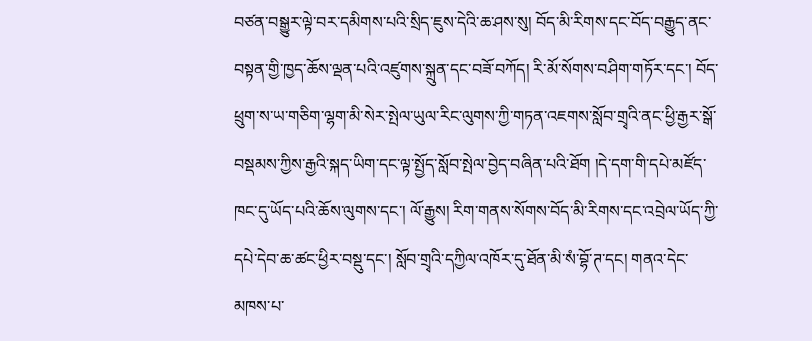བཙན་བསྒྱུར་ལྟེ་བར་དམིགས་པའི་སྲིད་ཇུས་དེའི་ཆ་ཤས་སུ། བོད་མི་རིགས་དང་བོད་བརྒྱུད་ནང་བསྟན་གྱི་ཁྱད་ཆོས་ལྡན་པའི་འཛུགས་སྐྲུན་དང་བཟོ་བཀོད། རི་མོ་སོགས་བཤིག་གཏོར་དང་། བོད་ཕྲུག་ས་ཡ་གཅིག་ལྷག་མི་སེར་སྤེལ་ཡུལ་རིང་ལུགས་ཀྱི་གཏན་འཇགས་སློབ་གྲྭའི་ནང་ཕྱི་རྒྱར་སྒོ་བསྡམས་ཀྱིས་རྒྱའི་སྐད་ཡིག་དང་ལྟ་སྤྱོད་སློབ་སྤེལ་བྱེད་བཞིན་པའི་ཐོག །དེ་དག་གི་དཔེ་མཛོད་ཁང་དུ་ཡོད་པའི་ཆོས་ལུགས་དང་། ལོ་རྒྱུས། རིག་གནས་སོགས་བོད་མི་རིགས་དང་འབྲེལ་ཡོད་ཀྱི་དཔེ་དེབ་ཆ་ཚང་ཕྱིར་བསྡུ་དང་། སློབ་གྲྭའི་དཀྱིལ་འཁོར་དུ་ཐོན་མི་སཾ་བྷོ་ཊ་དང། གནའ་དེང་མཁས་པ་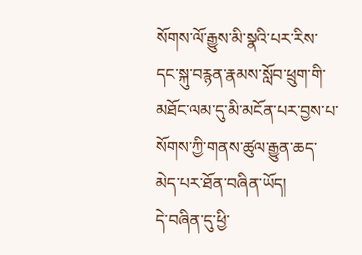སོགས་ལོ་རྒྱུས་མི་སྣའི་པར་རིས་དང་སྐུ་བརྙན་རྣམས་སློབ་ཕྲུག་གི་མཐོང་ལམ་དུ་མི་མངོན་པར་བྱས་པ་སོགས་ཀྱི་གནས་ཚུལ་རྒྱུན་ཆད་མེད་པར་ཐོན་བཞིན་ཡོད།
དེ་བཞིན་དུ་ཕྱི་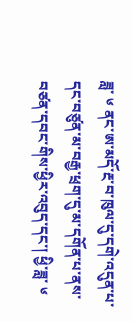ཟླ་ ༦ ནང་ཨ་མདོ་རྔ་བ་ཁུལ་དུ་དགེ་འདུན་པ་དང་བཙུན་མ་བརྒྱ་ཕྲག་དུ་མ་དགོན་པ་ནས་བཙན་དབང་གིས་ཕྱིར་འབུད་དང་། ཕྱི་ཟླ་ ༦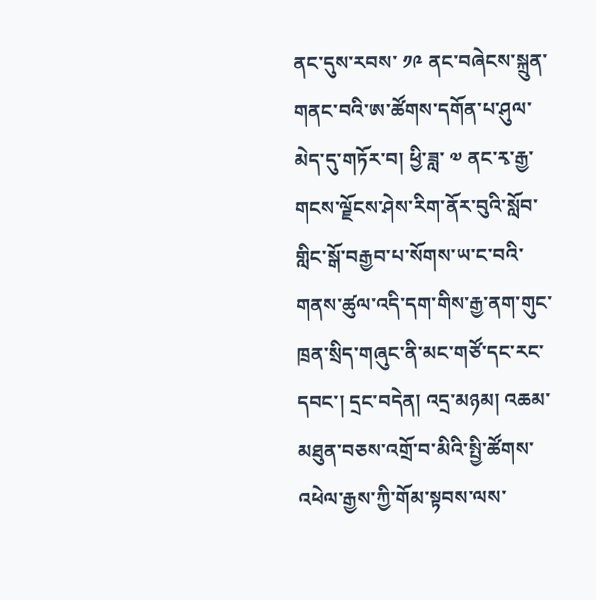ནང་དུས་རབས་ ༡༩ ནང་བཞེངས་སྐྲུན་གནང་བའི་ཨ་ཚོགས་དགོན་པ་ཤུལ་མེད་དུ་གཏོར་བ། ཕྱི་ཟླ་ ༧ ནང་རྭ་རྒྱ་གངས་ལྗོངས་ཤེས་རིག་ནོར་བུའི་སློབ་གླིང་སྒོ་བརྒྱབ་པ་སོགས་ཡ་ང་བའི་གནས་ཚུལ་འདི་དག་གིས་རྒྱ་ནག་གུང་ཁྲན་སྲིད་གཞུང་ནི་མང་གཙོ་དང་རང་དབང་། དྲང་བདེན། འདྲ་མཉམ། འཆམ་མཐུན་བཅས་འགྲོ་བ་མིའི་སྤྱི་ཚོགས་འཕེལ་རྒྱས་ཀྱི་གོམ་སྟབས་ལས་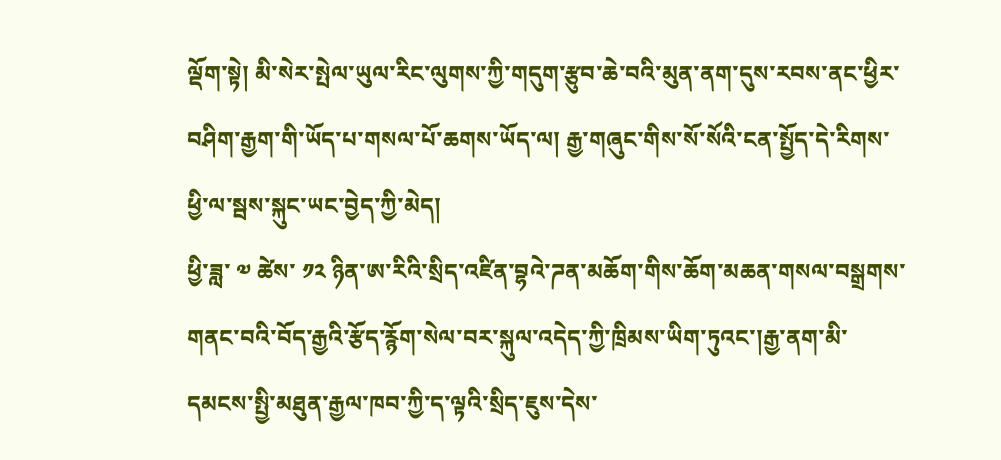ལྡོག་སྟེ། མི་སེར་སྤེལ་ཡུལ་རིང་ལུགས་ཀྱི་གདུག་རྩུབ་ཆེ་བའི་མུན་ནག་དུས་རབས་ནང་ཕྱིར་བཤིག་རྒྱག་གི་ཡོད་པ་གསལ་པོ་ཆགས་ཡོད་ལ། རྒྱ་གཞུང་གིས་སོ་སོའི་ངན་སྤྱོད་དེ་རིགས་ཕྱི་ལ་སྦས་སྐུང་ཡང་བྱེད་ཀྱི་མེད།
ཕྱི་ཟླ་ ༧ ཚེས་ ༡༢ ཉིན་ཨ་རིའི་སྲིད་འཛིན་བྷའེ་ཌན་མཆོག་གིས་ཆོག་མཆན་གསལ་བསྒྲགས་གནང་བའི་བོད་རྒྱའི་རྩོད་རྙོག་སེལ་བར་སྐུལ་འདེད་ཀྱི་ཁྲིམས་ཡིག་ཏུའང་།རྒྱ་ནག་མི་དམངས་སྤྱི་མཐུན་རྒྱལ་ཁབ་ཀྱི་ད་ལྟའི་སྲིད་ཇུས་དེས་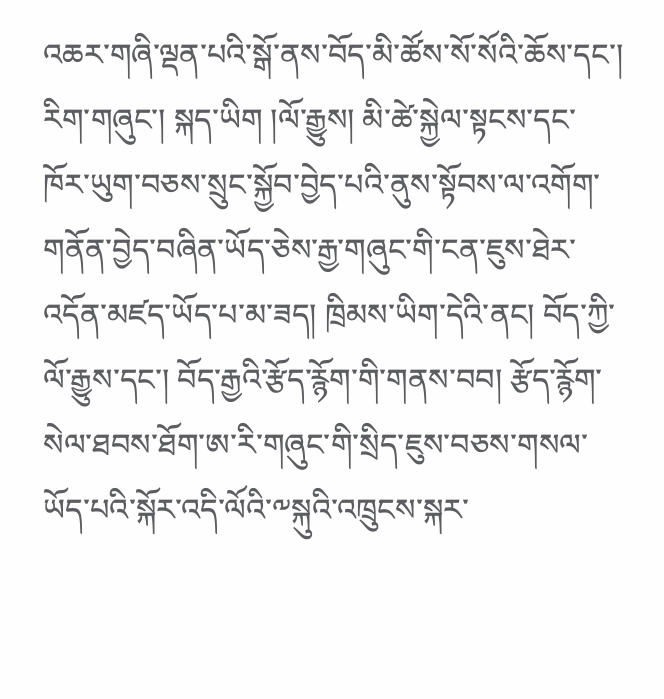འཆར་གཞི་ལྡན་པའི་སྒོ་ནས་བོད་མི་ཚོས་སོ་སོའི་ཆོས་དང་། རིག་གཞུང་། སྐད་ཡིག །ལོ་རྒྱུས། མི་ཚེ་སྐྱེལ་སྟངས་དང་ཁོར་ཡུག་བཅས་སྲུང་སྐྱོབ་བྱེད་པའི་ནུས་སྟོབས་ལ་འགོག་གནོན་བྱེད་བཞིན་ཡོད་ཅེས་རྒྱ་གཞུང་གི་ངན་ཇུས་ཐེར་འདོན་མཛད་ཡོད་པ་མ་ཟད། ཁྲིམས་ཡིག་དེའི་ནང། བོད་ཀྱི་ལོ་རྒྱུས་དང་། བོད་རྒྱའི་རྩོད་རྙོག་གི་གནས་བབ། རྩོད་རྙོག་སེལ་ཐབས་ཐོག་ཨ་རི་གཞུང་གི་སྲིད་ཇུས་བཅས་གསལ་ཡོད་པའི་སྐོར་འདི་ལོའི་༸སྐུའི་འཁྲུངས་སྐར་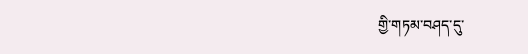གྱི་གཏམ་བཤད་དུ་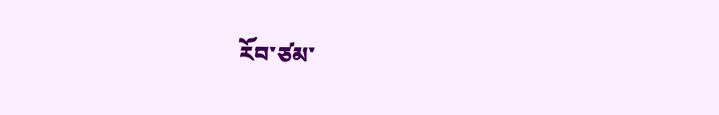རོབ་ཙམ་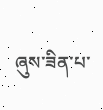ཞུས་ཟིན་པ་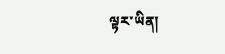ལྟར་ཡིན།